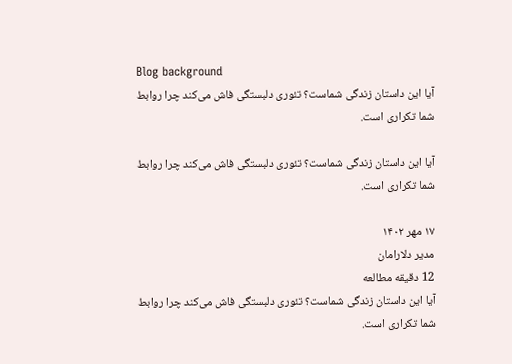Blog background
آیا این داستان زندگی شماست؟ تئوری دلبستگی فاش می‌کند چرا روابط شما تکراری است.

آیا این داستان زندگی شماست؟ تئوری دلبستگی فاش می‌کند چرا روابط شما تکراری است.

۱۷ مهر ۱۴۰۲
مدیر دلارامان
12 دقیقه مطالعه
آیا این داستان زندگی شماست؟ تئوری دلبستگی فاش می‌کند چرا روابط شما تکراری است.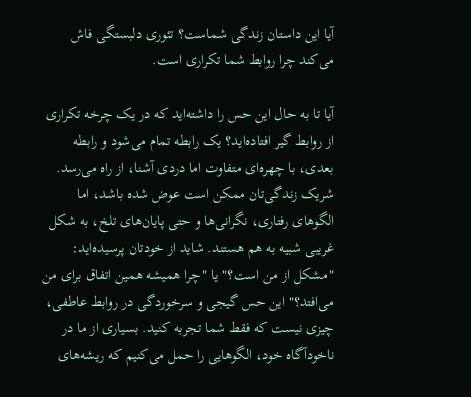آیا این داستان زندگی شماست؟ تئوری دلبستگی فاش می‌کند چرا روابط شما تکراری است.

آیا تا به حال این حس را داشته‌اید که در یک چرخه تکراری از روابط گیر افتاده‌اید؟ یک رابطه تمام می‌شود و رابطه بعدی، با چهره‌ای متفاوت اما دردی آشنا، از راه می‌رسد. شریک زندگی‌تان ممکن است عوض شده باشد، اما الگوهای رفتاری، نگرانی‌ها و حتی پایان‌های تلخ، به شکل غریبی شبیه به هم هستند. شاید از خودتان پرسیده‌اید: "مشکل از من است؟" یا "چرا همیشه همین اتفاق برای من می‌افتد؟" این حس گیجی و سرخوردگی در روابط عاطفی، چیزی نیست که فقط شما تجربه کنید. بسیاری از ما در ناخودآگاه خود، الگوهایی را حمل می‌کنیم که ریشه‌های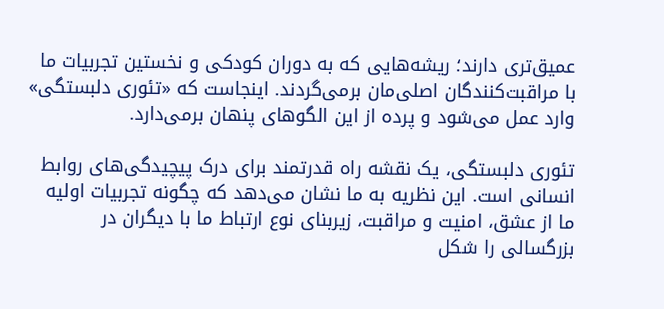عمیق‌تری دارند؛ ریشه‌هایی که به دوران کودکی و نخستین تجربیات ما با مراقبت‌کنندگان اصلی‌مان برمی‌گردند. اینجاست که «تئوری دلبستگی» وارد عمل می‌شود و پرده از این الگوهای پنهان برمی‌دارد.

تئوری دلبستگی، یک نقشه راه قدرتمند برای درک پیچیدگی‌های روابط انسانی است. این نظریه به ما نشان می‌دهد که چگونه تجربیات اولیه ما از عشق، امنیت و مراقبت، زیربنای نوع ارتباط ما با دیگران در بزرگسالی را شکل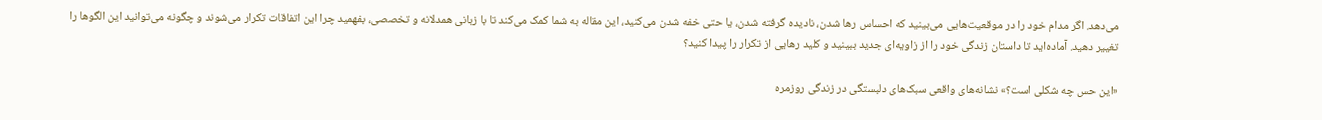می‌دهد. اگر مدام خود را در موقعیت‌هایی می‌بینید که احساس رها شدن، نادیده گرفته شدن، یا حتی خفه شدن می‌کنید، این مقاله به شما کمک می‌کند تا با زبانی همدلانه و تخصصی، بفهمید چرا این اتفاقات تکرار می‌شوند و چگونه می‌توانید این الگوها را تغییر دهید. آماده‌اید تا داستان زندگی خود را از زاویه‌ای جدید ببینید و کلید رهایی از تکرار را پیدا کنید؟

«این حس چه شکلی است؟» نشانه‌های واقعی سبک‌های دلبستگی در زندگی روزمره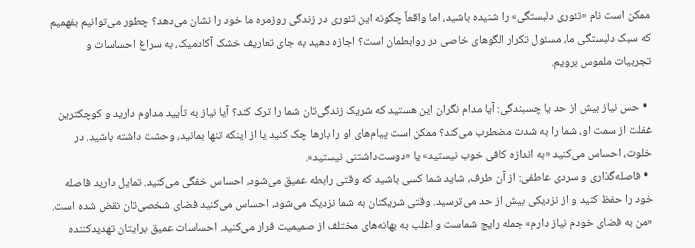ممکن است نام «تئوری دلبستگی» را شنیده باشید، اما واقعاً چگونه این تئوری در زندگی روزمره ما خود را نشان می‌دهد؟ چطور می‌توانیم بفهمیم که سبک دلبستگی ما، مسئول تکرار الگوهای خاصی در روابطمان است؟ اجازه دهید به جای تعاریف خشک آکادمیک، به سراغ احساسات و تجربیات ملموس برویم.

  • حس نیاز بیش از حد یا چسبندگی: آیا مدام نگران این هستید که شریک زندگی‌تان شما را ترک کند؟ آیا نیاز به تأیید مداوم دارید و کوچکترین غفلت از سمت او، شما را به شدت مضطرب می‌کند؟ ممکن است پیام‌های او را بارها چک کنید یا از اینکه تنها بمانید، وحشت داشته باشید. در خلوت، احساس می‌کنید «به اندازه کافی خوب نیستید» یا «دوست‌داشتنی نیستید».
  • فاصله‌گذاری و سردی عاطفی: از آن طرف، شاید شما کسی باشید که وقتی رابطه عمیق می‌شود، احساس خفگی می‌کنید. تمایل دارید فاصله خود را حفظ کنید و از نزدیکی بیش از حد می‌ترسید. وقتی شریکتان به شما نزدیک می‌شود، احساس می‌کنید فضای شخصی‌تان نقض شده است. «من به فضای خودم نیاز دارم» جمله رایج شماست و اغلب به بهانه‌های مختلف از صمیمیت فرار می‌کنید. احساسات عمیق برایتان تهدیدکننده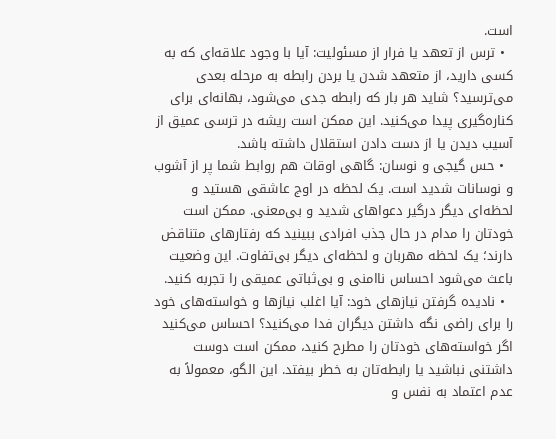است.
  • ترس از تعهد یا فرار از مسئولیت: آیا با وجود علاقه‌ای که به کسی دارید، از متعهد شدن یا بردن رابطه به مرحله بعدی می‌ترسید؟ شاید هر بار که رابطه جدی می‌شود، بهانه‌ای برای کناره‌گیری پیدا می‌کنید. این ممکن است ریشه در ترسی عمیق از آسیب دیدن یا از دست دادن استقلال داشته باشد.
  • حس گیجی و نوسان: گاهی اوقات هم روابط شما پر از آشوب و نوسانات شدید است. یک لحظه در اوج عاشقی هستید و لحظه‌ای دیگر درگیر دعواهای شدید و بی‌معنی. ممکن است خودتان را مدام در حال جذب افرادی ببینید که رفتارهای متناقض دارند؛ یک لحظه مهربان و لحظه‌ای دیگر بی‌تفاوت. این وضعیت باعث می‌شود احساس ناامنی و بی‌ثباتی عمیقی را تجربه کنید.
  • نادیده گرفتن نیازهای خود: آیا اغلب نیازها و خواسته‌های خود را برای راضی نگه داشتن دیگران فدا می‌کنید؟ احساس می‌کنید اگر خواسته‌های خودتان را مطرح کنید، ممکن است دوست داشتنی نباشید یا رابطه‌تان به خطر بیفتد. این الگو، معمولاً به عدم اعتماد به نفس و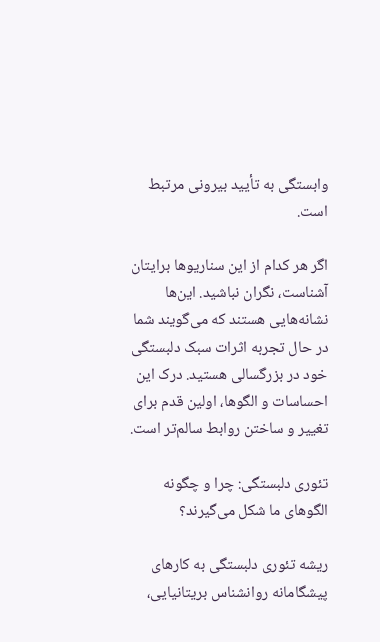وابستگی به تأیید بیرونی مرتبط است.

اگر هر کدام از این سناریوها برایتان آشناست، نگران نباشید. این‌ها نشانه‌هایی هستند که می‌گویند شما در حال تجربه اثرات سبک دلبستگی خود در بزرگسالی هستید. درک این احساسات و الگوها، اولین قدم برای تغییر و ساختن روابط سالم‌تر است.

تئوری دلبستگی: چرا و چگونه الگوهای ما شکل می‌گیرند؟

ریشه تئوری دلبستگی به کارهای پیشگامانه روانشناس بریتانیایی،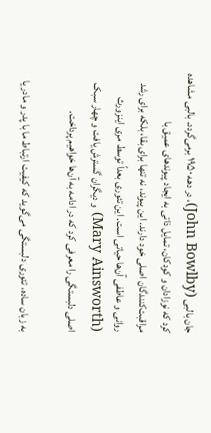جان بالبی (John Bowlby)، در دهه ۱۹۵۰ برمی‌گردد. بالبی مشاهده کرد که نوزادان و کودکان، تمایل ذاتی به ایجاد پیوندهای عمیق با مراقبت‌کنندگان اصلی خود دارند. این پیوند، نه تنها برای بقا، بلکه برای رشد روانی و عاطفی آن‌ها حیاتی است. این تئوری بعداً توسط مری اینزورث (Mary Ainsworth) و دیگران گسترش یافت و چهار سبک اصلی دلبستگی را معرفی کرد که در ادامه به آن‌ها خواهیم پرداخت.

به زبان ساده، تئوری دلبستگی می‌گوید که کیفیت ارتباط ما با پدر و مادر یا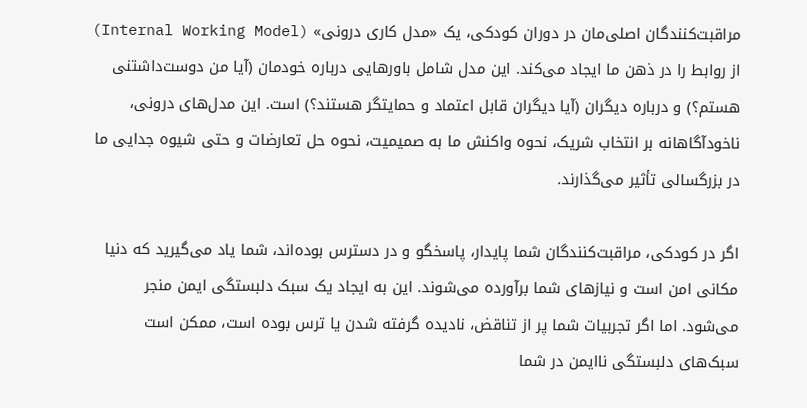مراقبت‌کنندگان اصلی‌مان در دوران کودکی، یک «مدل کاری درونی» (Internal Working Model) از روابط را در ذهن ما ایجاد می‌کند. این مدل شامل باورهایی درباره خودمان (آیا من دوست‌داشتنی هستم؟) و درباره دیگران (آیا دیگران قابل اعتماد و حمایتگر هستند؟) است. این مدل‌های درونی، ناخودآگاهانه بر انتخاب شریک، نحوه واکنش ما به صمیمیت، نحوه حل تعارضات و حتی شیوه جدایی ما در بزرگسالی تأثیر می‌گذارند.

اگر در کودکی، مراقبت‌کنندگان شما پایدار، پاسخگو و در دسترس بوده‌اند، شما یاد می‌گیرید که دنیا مکانی امن است و نیازهای شما برآورده می‌شوند. این به ایجاد یک سبک دلبستگی ایمن منجر می‌شود. اما اگر تجربیات شما پر از تناقض، نادیده گرفته شدن یا ترس بوده است، ممکن است سبک‌های دلبستگی ناایمن در شما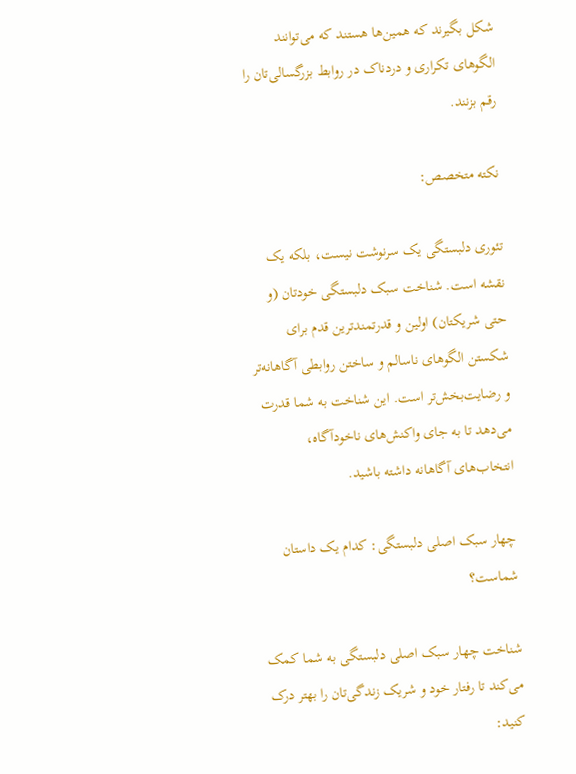شکل بگیرند که همین‌ها هستند که می‌توانند الگوهای تکراری و دردناک در روابط بزرگسالی‌تان را رقم بزنند.

نکته متخصص:

تئوری دلبستگی یک سرنوشت نیست، بلکه یک نقشه است. شناخت سبک دلبستگی خودتان (و حتی شریکتان) اولین و قدرتمندترین قدم برای شکستن الگوهای ناسالم و ساختن روابطی آگاهانه‌تر و رضایت‌بخش‌تر است. این شناخت به شما قدرت می‌دهد تا به جای واکنش‌های ناخودآگاه، انتخاب‌های آگاهانه داشته باشید.

چهار سبک اصلی دلبستگی: کدام یک داستان شماست؟

شناخت چهار سبک اصلی دلبستگی به شما کمک می‌کند تا رفتار خود و شریک زندگی‌تان را بهتر درک کنید: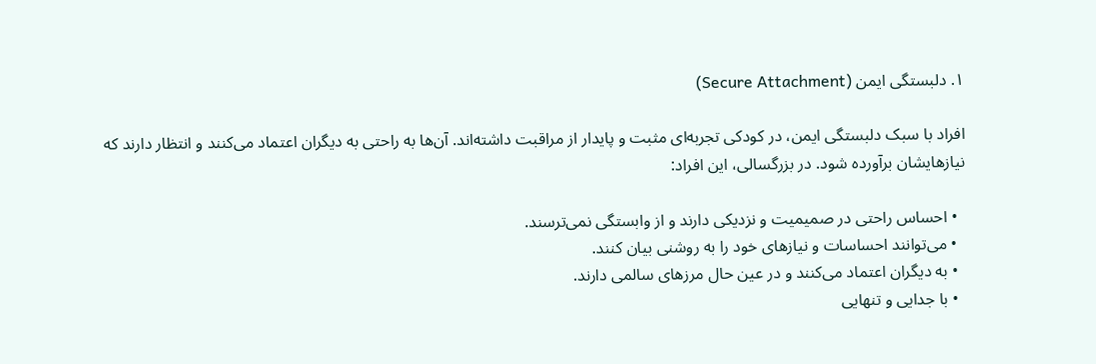۱. دلبستگی ایمن (Secure Attachment)

افراد با سبک دلبستگی ایمن، در کودکی تجربه‌ای مثبت و پایدار از مراقبت داشته‌اند. آن‌ها به راحتی به دیگران اعتماد می‌کنند و انتظار دارند که نیازهایشان برآورده شود. در بزرگسالی، این افراد:

  • احساس راحتی در صمیمیت و نزدیکی دارند و از وابستگی نمی‌ترسند.
  • می‌توانند احساسات و نیازهای خود را به روشنی بیان کنند.
  • به دیگران اعتماد می‌کنند و در عین حال مرزهای سالمی دارند.
  • با جدایی و تنهایی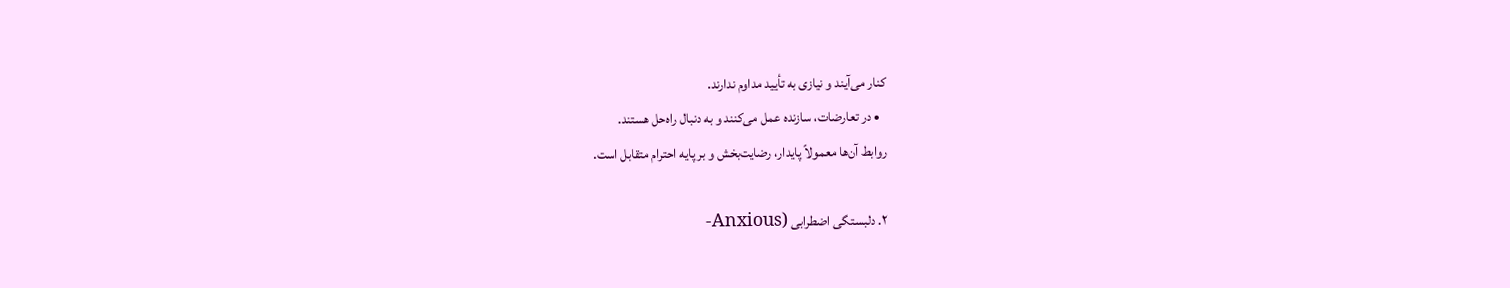کنار می‌آیند و نیازی به تأیید مداوم ندارند.
  • در تعارضات، سازنده عمل می‌کنند و به دنبال راه‌حل هستند.
روابط آن‌ها معمولاً پایدار، رضایت‌بخش و بر پایه احترام متقابل است.

۲. دلبستگی اضطرابی (Anxious-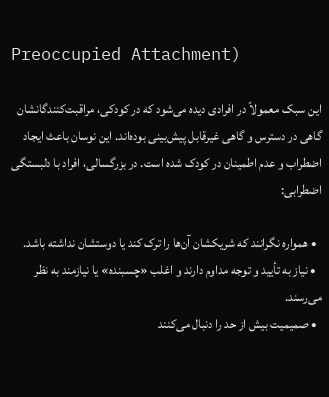Preoccupied Attachment)

این سبک معمولاً در افرادی دیده می‌شود که در کودکی، مراقبت‌کنندگانشان گاهی در دسترس و گاهی غیرقابل پیش‌بینی بوده‌اند. این نوسان باعث ایجاد اضطراب و عدم اطمینان در کودک شده است. در بزرگسالی، افراد با دلبستگی اضطرابی:

  • همواره نگرانند که شریکشان آن‌ها را ترک کند یا دوستشان نداشته باشد.
  • نیاز به تأیید و توجه مداوم دارند و اغلب «چسبنده» یا نیازمند به نظر می‌رسند.
  • صمیمیت بیش از حد را دنبال می‌کنند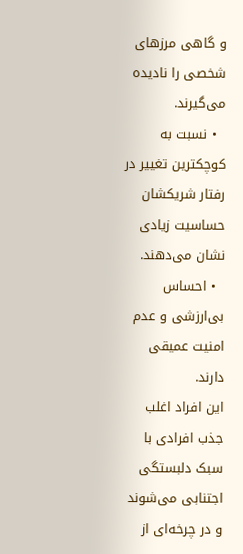و گاهی مرزهای شخصی را نادیده می‌گیرند.
  • نسبت به کوچکترین تغییر در رفتار شریکشان حساسیت زیادی نشان می‌دهند.
  • احساس بی‌ارزشی و عدم امنیت عمیقی دارند.
این افراد اغلب جذب افرادی با سبک دلبستگی اجتنابی می‌شوند و در چرخه‌ای از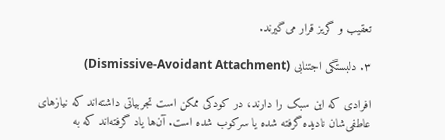تعقیب و گریز قرار می‌گیرند.

۳. دلبستگی اجتنابی (Dismissive-Avoidant Attachment)

افرادی که این سبک را دارند، در کودکی ممکن است تجربیاتی داشته‌اند که نیازهای عاطفی‌شان نادیده گرفته شده یا سرکوب شده است. آن‌ها یاد گرفته‌اند که به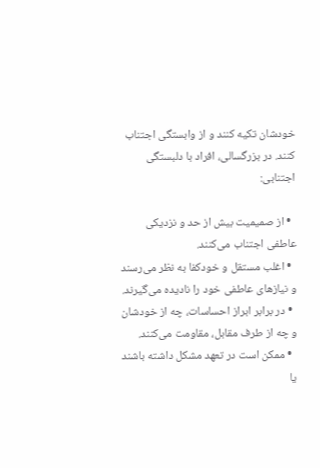خودشان تکیه کنند و از وابستگی اجتناب کنند. در بزرگسالی، افراد با دلبستگی اجتنابی:

  • از صمیمیت بیش از حد و نزدیکی عاطفی اجتناب می‌کنند.
  • اغلب مستقل و خودکفا به نظر می‌رسند و نیازهای عاطفی خود را نادیده می‌گیرند.
  • در برابر ابراز احساسات، چه از خودشان و چه از طرف مقابل، مقاومت می‌کنند.
  • ممکن است در تعهد مشکل داشته باشند یا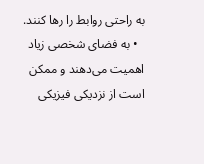به راحتی روابط را رها کنند.
  • به فضای شخصی زیاد اهمیت می‌دهند و ممکن است از نزدیکی فیزیکی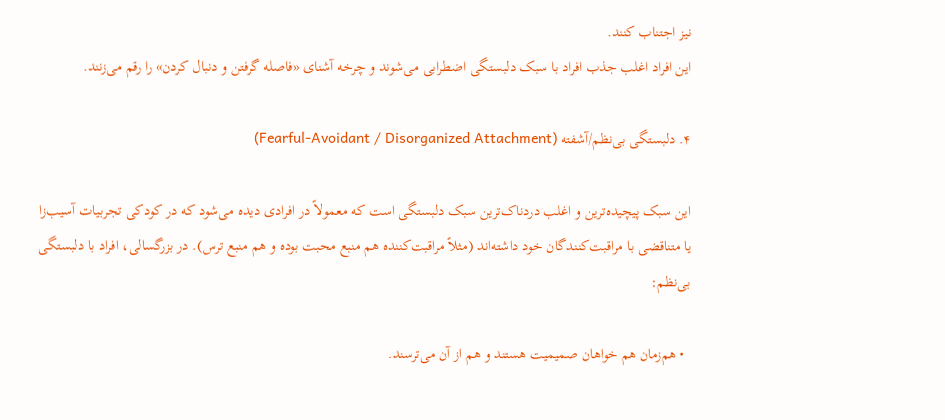نیز اجتناب کنند.
این افراد اغلب جذب افراد با سبک دلبستگی اضطرابی می‌شوند و چرخه آشنای «فاصله گرفتن و دنبال کردن» را رقم می‌زنند.

۴. دلبستگی بی‌نظم/آشفته (Fearful-Avoidant / Disorganized Attachment)

این سبک پیچیده‌ترین و اغلب دردناک‌ترین سبک دلبستگی است که معمولاً در افرادی دیده می‌شود که در کودکی تجربیات آسیب‌زا یا متناقضی با مراقبت‌کنندگان خود داشته‌اند (مثلاً مراقبت‌کننده هم منبع محبت بوده و هم منبع ترس). در بزرگسالی، افراد با دلبستگی بی‌نظم:

  • هم‌زمان هم خواهان صمیمیت هستند و هم از آن می‌ترسند.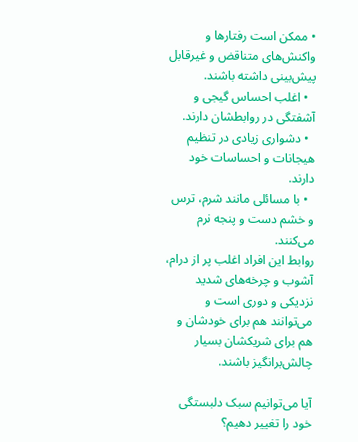• ممکن است رفتارها و واکنش‌های متناقض و غیرقابل پیش‌بینی داشته باشند.
  • اغلب احساس گیجی و آشفتگی در روابطشان دارند.
  • دشواری زیادی در تنظیم هیجانات و احساسات خود دارند.
  • با مسائلی مانند شرم، ترس و خشم دست و پنجه نرم می‌کنند.
روابط این افراد اغلب پر از درام، آشوب و چرخه‌های شدید نزدیکی و دوری است و می‌توانند هم برای خودشان و هم برای شریکشان بسیار چالش‌برانگیز باشند.

آیا می‌توانیم سبک دلبستگی خود را تغییر دهیم؟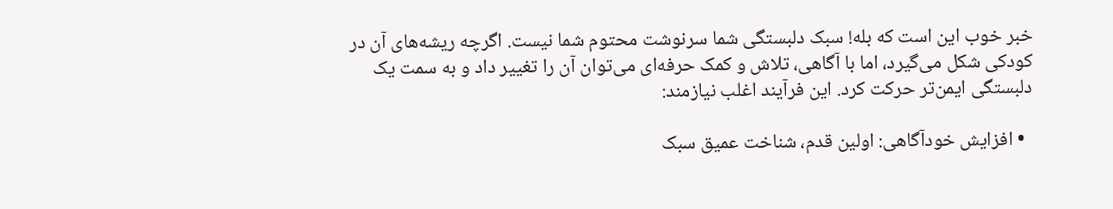خبر خوب این است که بله! سبک دلبستگی شما سرنوشت محتوم شما نیست. اگرچه ریشه‌های آن در کودکی شکل می‌گیرد، اما با آگاهی، تلاش و کمک حرفه‌ای می‌توان آن را تغییر داد و به سمت یک دلبستگی ایمن‌تر حرکت کرد. این فرآیند اغلب نیازمند:

  • افزایش خودآگاهی: اولین قدم، شناخت عمیق سبک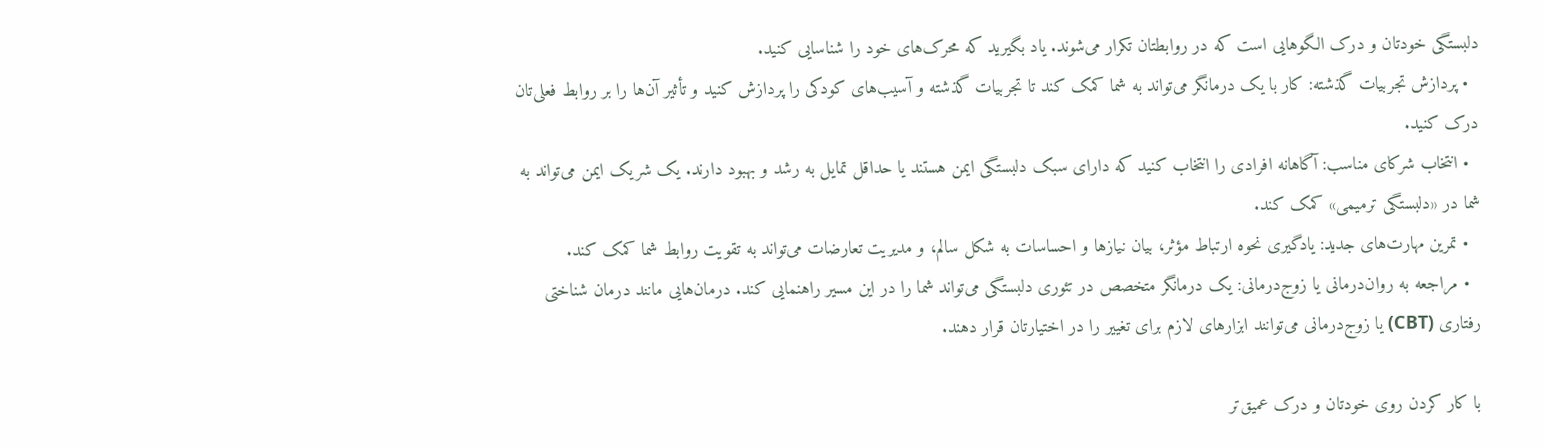دلبستگی خودتان و درک الگوهایی است که در روابطتان تکرار می‌شوند. یاد بگیرید که محرک‌های خود را شناسایی کنید.
  • پردازش تجربیات گذشته: کار با یک درمانگر می‌تواند به شما کمک کند تا تجربیات گذشته و آسیب‌های کودکی را پردازش کنید و تأثیر آن‌ها را بر روابط فعلی‌تان درک کنید.
  • انتخاب شرکای مناسب: آگاهانه افرادی را انتخاب کنید که دارای سبک دلبستگی ایمن هستند یا حداقل تمایل به رشد و بهبود دارند. یک شریک ایمن می‌تواند به شما در «دلبستگی ترمیمی» کمک کند.
  • تمرین مهارت‌های جدید: یادگیری نحوه ارتباط مؤثر، بیان نیازها و احساسات به شکل سالم، و مدیریت تعارضات می‌تواند به تقویت روابط شما کمک کند.
  • مراجعه به روان‌درمانی یا زوج‌درمانی: یک درمانگر متخصص در تئوری دلبستگی می‌تواند شما را در این مسیر راهنمایی کند. درمان‌هایی مانند درمان شناختی رفتاری (CBT) یا زوج‌درمانی می‌توانند ابزارهای لازم برای تغییر را در اختیارتان قرار دهند.

با کار کردن روی خودتان و درک عمیق‌تر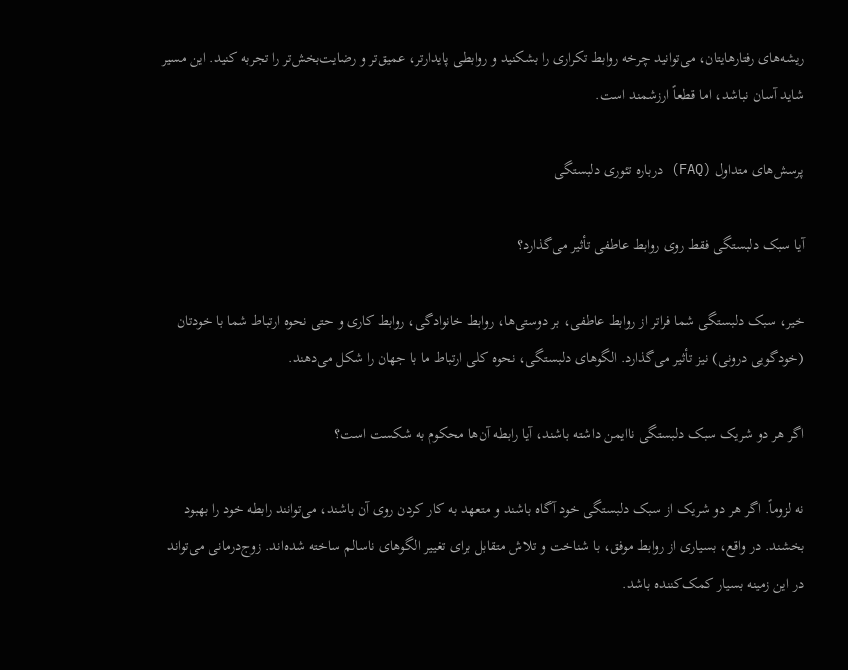ریشه‌های رفتارهایتان، می‌توانید چرخه روابط تکراری را بشکنید و روابطی پایدارتر، عمیق‌تر و رضایت‌بخش‌تر را تجربه کنید. این مسیر شاید آسان نباشد، اما قطعاً ارزشمند است.

پرسش‌های متداول (FAQ) درباره تئوری دلبستگی

آیا سبک دلبستگی فقط روی روابط عاطفی تأثیر می‌گذارد؟

خیر، سبک دلبستگی شما فراتر از روابط عاطفی، بر دوستی‌ها، روابط خانوادگی، روابط کاری و حتی نحوه ارتباط شما با خودتان (خودگویی درونی) نیز تأثیر می‌گذارد. الگوهای دلبستگی، نحوه کلی ارتباط ما با جهان را شکل می‌دهند.

اگر هر دو شریک سبک دلبستگی ناایمن داشته باشند، آیا رابطه آن‌ها محکوم به شکست است؟

نه لزوماً. اگر هر دو شریک از سبک دلبستگی خود آگاه باشند و متعهد به کار کردن روی آن باشند، می‌توانند رابطه خود را بهبود بخشند. در واقع، بسیاری از روابط موفق، با شناخت و تلاش متقابل برای تغییر الگوهای ناسالم ساخته شده‌اند. زوج‌درمانی می‌تواند در این زمینه بسیار کمک‌کننده باشد.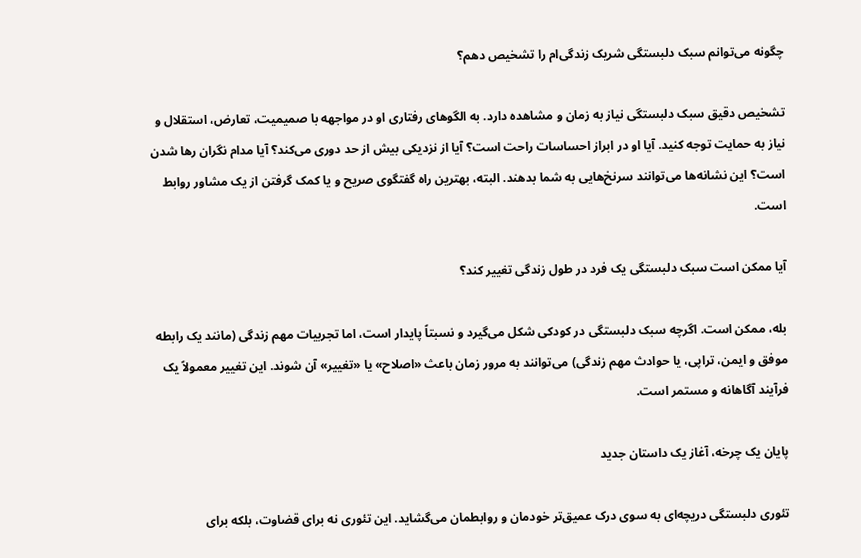چگونه می‌توانم سبک دلبستگی شریک زندگی‌ام را تشخیص دهم؟

تشخیص دقیق سبک دلبستگی نیاز به زمان و مشاهده دارد. به الگوهای رفتاری او در مواجهه با صمیمیت، تعارض، استقلال و نیاز به حمایت توجه کنید. آیا او در ابراز احساسات راحت است؟ آیا از نزدیکی بیش از حد دوری می‌کند؟ آیا مدام نگران رها شدن است؟ این نشانه‌ها می‌توانند سرنخ‌هایی به شما بدهند. البته، بهترین راه گفتگوی صریح و یا کمک گرفتن از یک مشاور روابط است.

آیا ممکن است سبک دلبستگی یک فرد در طول زندگی تغییر کند؟

بله، ممکن است. اگرچه سبک دلبستگی در کودکی شکل می‌گیرد و نسبتاً پایدار است، اما تجربیات مهم زندگی (مانند یک رابطه موفق و ایمن، تراپی، یا حوادث مهم زندگی) می‌توانند به مرور زمان باعث «اصلاح» یا «تغییر» آن شوند. این تغییر معمولاً یک فرآیند آگاهانه و مستمر است.

پایان یک چرخه، آغاز یک داستان جدید

تئوری دلبستگی دریچه‌ای به سوی درک عمیق‌تر خودمان و روابطمان می‌گشاید. این تئوری نه برای قضاوت، بلکه برای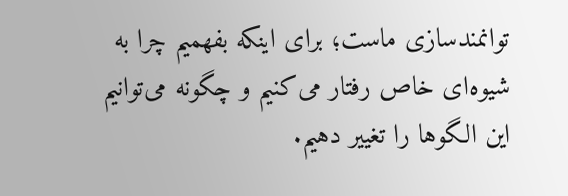توانمندسازی ماست؛ برای اینکه بفهمیم چرا به شیوه‌ای خاص رفتار می‌کنیم و چگونه می‌توانیم این الگوها را تغییر دهیم.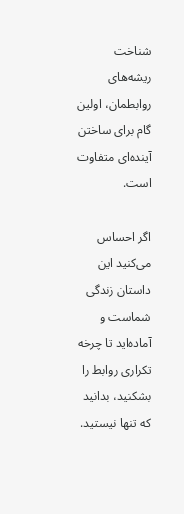شناخت ریشه‌های روابطمان، اولین گام برای ساختن آینده‌ای متفاوت است.

اگر احساس می‌کنید این داستان زندگی شماست و آماده‌اید تا چرخه تکراری روابط را بشکنید، بدانید که تنها نیستید.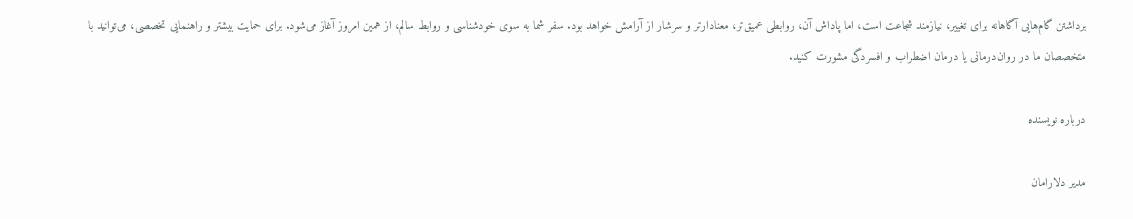برداشتن گام‌هایی آگاهانه برای تغییر، نیازمند شجاعت است، اما پاداش آن، روابطی عمیق‌تر، معنادارتر و سرشار از آرامش خواهد بود. سفر شما به سوی خودشناسی و روابط سالم، از همین امروز آغاز می‌شود. برای حمایت بیشتر و راهنمایی تخصصی، می‌توانید با متخصصان ما در روان‌درمانی یا درمان اضطراب و افسردگی مشورت کنید.

درباره نویسنده

مدیر دلارامان